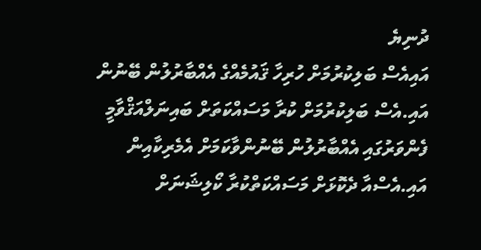ދުނިޔެ
އައިއެސް ބަލިކުރުމަށް ހުރިހާ ޤައުމެއްގެ އެއްބާރުލުން ބޭނުން
އައި.އެސް ބަލިކުރުމަށް ކުރާ މަސައްކަތަށް ބައިނަލްއަޤްވާމީ ފެންވަރުގައި އެއްބާރުލުން ބޭނުންވާކަމަށް އެމެރިކާއިން އައި.އެސްއާ ދެކޮޅަށް މަސައްކަތްކުރާ ކޯލިޝަނަށް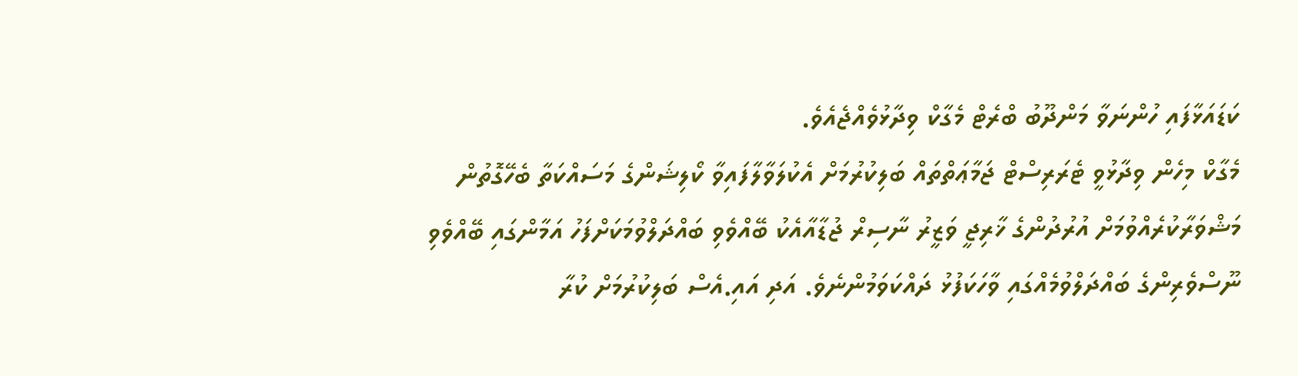ކަޑައަޅާފައި ހުންނަވާ މަންދޫބު ބްރެޓް މެގާކް ވިދާޅުވެއްޖެއެވެ.
މެގާކް މިހެން ވިދާޅުވީ ޓެރަރިސްޓް ޖަމާޢަތްތައް ބަލިކުރުމަށް އެކުލަވާލާފައިވާ ކޯލިޝަންގެ މަސައްކަތާ ބެހޭގޮތުން މަޝްވަރާކުރެއްވުމަށް އުރުދުންގެ ޚާރިޖީ ވަޒީރު ނާސިރް ޖުޑާއާއެކު ބޭއްވެވި ބައްދަލްވުމަކަށްފަހު އަމާންގައި ބޭއްވެވި ނޫސްވެރިންގެ ބައްދަލްވުމެއްގައި ވާހަކަފުޅު ދައްކަވަމުންނެވެ. އަދި އައި.އެސް ބަލިކުރުމަށް ކުރާ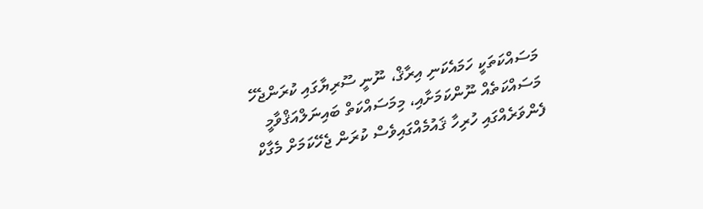މަސައްކަތަކީ ހަމައެކަނި އިރާޤް، ނޫނީ ސޫރިޔާގައި ކުރަންޖެހޭ މަސައްކަތެއް ނޫންކަމަށާއި، މިމަސައްކަތް ބައިނަލްއަޤްވާމީ ފެންވަރެއްގައި ހުރިހާ ޤައުމެއްގައިވެސް ކުރަން ޖެހޭކަމަށް މެގާކް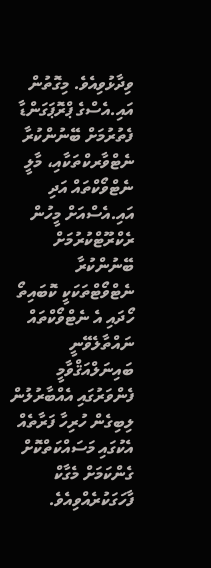ވިދާޅުވިއެވެ. މިގޮތުން އައި.އެސްގެ ޕްރޮޕަގަންޑާ ފެތުރުމަށް ބޭނުންކުރާ ނެޓްވާރކްތަކާއި، މާލީ ނެޓްވޯކްތައް އަދި އައި.އެސްއަށް މީހުން ރެކްރޫޓްކުރުމަށް ބޭނުންކުރާ ނެޓްވޯޓްތަކަކީ ކޮބައިތޯ ހޯދައި އެ ނެޓްވޯކްތައް ނައްތާލެވޭނީ ބައިނަލްއަޤްވާމީ ފެންވަރުގައި އެއްބާރުލުން ލިބިގެން ހުރިހާ ފަރާތެއް އެކުގައި މަސައްކަތްކޮށް ގެންކަމަށް މެގާކް ފާހަގަކުރެއްވިއެވެ.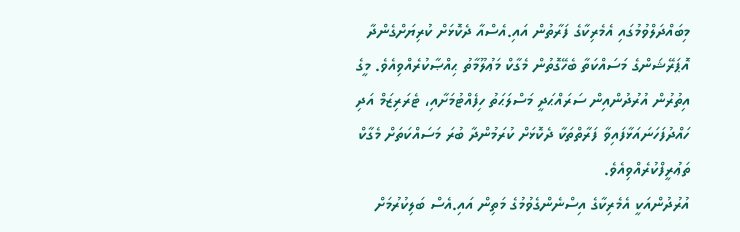މިބައްދަލްވުމުގައި އެމެރިކާގެ ފަރާތުން އައި.އެސްއާ ދެކޮޅަށް ކުރިޔަށްގެންދާ އޮޕަރޭޝަންގެ މަސައްކަތާ ބެހޭގޮތުން މެގާކް މަޢުލޫމާތު ޙިއްޞާކުރެއްވިއެވެ. މީގެ އިތުރުން އުރުދުންއިން ސަރައްޙަދީ މަސްލަޙަތު ހިފެއްޓުމަށާއި، ޓެރަރިޒަމް އަދި ހައްދުފަހަނައަޅާފައިވާ ފަރާތްތަކާ ދެކޮޅަށް ކުރަމުންދާ ބުރަ މަސައްކަތަށް މެގާކް ތަޢުރީފްކުރެއްވިއެވެ.
އުރުދުންއަކީ އެމެރިކާގެ އިސްނެންގެވުމުގެ މަތިން އައި.އެސް ބަލިކުރުމަށް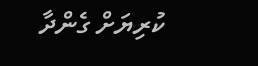ކުރިޔަށް ގެންދާ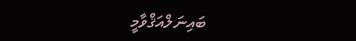ބައިނަލްއަޤްވާމީ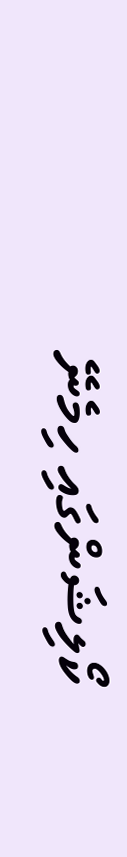ކޯލިޝަންގައި ހިމެނޭ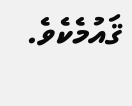ޤައުމެކެވެ.